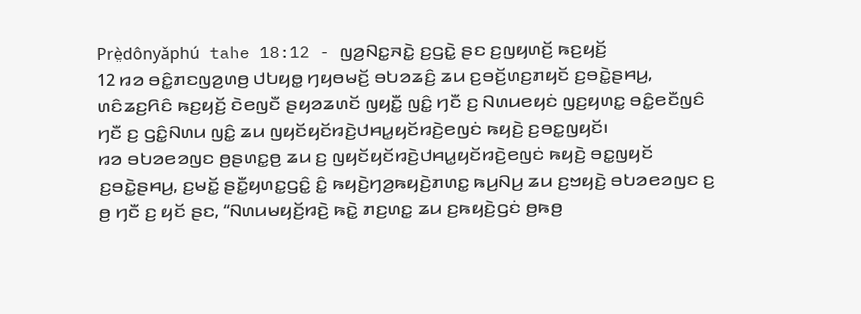Prè̤dônyǎphú tahe 18:12 - ꤜꤤ꤬ꤡꤢ꤭ꤏꤢꤧ꤭ ꤢ꤬ꤞꤢꤧ꤭ ꤔꤢ ꤢ꤬ꤜꤟꤛꤢꤩ꤬ ꤒꤢ꤬ꤟꤢꤩ꤬
12 ꤙꤤ ꤋꤢꤨ꤭ꤊꤢꤜꤤ꤬ꤛꤥ꤬ ꤓꤝꤟꤥ꤭ ꤚꤟꤥꤗꤢꤩ꤬ ꤋꤝꤤꤘꤢꤨ꤬ ꤘꤣ ꤢ꤬ꤋꤢꤩ꤬ꤛꤢ꤬ꤊꤟꤢꤩ ꤢ꤬ꤋꤢꤧ꤭ꤔꤌꤣ꤬, ꤛꤢꤨꤘꤢ꤬ꤖꤢꤨ ꤒꤢ꤬ꤟꤢꤩ꤬ ꤢꤧꤕꤜꤢꤪ ꤔꤟꤤꤘꤛꤢꤩ ꤜꤟꤢꤪ꤭ ꤜꤢꤨ꤭ ꤚꤢꤪ ꤢ꤬ ꤡꤛꤣꤕꤟꤢꤦ ꤜꤢ꤬ꤟꤛꤢ꤭ ꤋꤢꤨ꤭ꤕꤢꤪꤜꤢꤨ ꤚꤢꤪ ꤢ꤬ ꤞꤢꤨ꤭ꤡꤛꤣ ꤜꤢꤨ꤭ ꤘꤣ ꤜꤟꤢꤩꤟꤢꤩꤙꤢꤧ꤬ꤓꤌꤣ꤭ꤟꤢꤩꤙꤢꤧ꤬ꤕꤜꤢꤦ ꤒꤟꤢꤧ꤬ ꤢ꤬ꤋꤢ꤭ꤜꤟꤢꤩ꤯
ꤙꤤ ꤋꤝꤤꤕꤤꤜꤢ ꤥ꤬ꤔꤛꤢ꤭ꤥ꤬ ꤘꤣ ꤢ꤬ ꤜꤟꤢꤩꤟꤢꤩꤙꤢꤧ꤬ꤓꤌꤣ꤭ꤟꤢꤩꤙꤢꤧ꤬ꤕꤜꤢꤦ ꤒꤟꤢꤧ꤬ ꤋꤢ꤭ꤜꤟꤢꤩ ꤢ꤬ꤋꤢꤧ꤭ꤔꤌꤣ꤬, ꤢ꤬ꤗꤢꤩ꤭ ꤔꤢꤪ꤭ꤟꤛꤢ꤭ꤞꤢꤨ꤭ ꤢꤨ꤭ ꤒꤟꤢꤧ꤬ꤚꤤ꤬ꤒꤟꤢꤧ꤬ꤊꤛꤢ꤭ ꤒꤣ꤬ꤡꤣ꤬ ꤘꤣ ꤢ꤬ꤠꤟꤢꤧ꤬ ꤋꤝꤤꤕꤤꤜꤢ ꤢ꤬ ꤥ꤬ ꤚꤢꤪ ꤢ꤬ ꤟꤢꤩ ꤔꤢ, “ꤡꤛꤣꤗꤟꤢꤩ꤬ꤙꤢꤧ꤬ ꤒꤢꤧ꤭ ꤊꤢ꤬ꤛꤢ꤭ ꤘꤣ ꤢ꤬ꤒꤟꤢꤧ꤬ꤞꤢꤦ ꤥ꤬ꤒꤥ꤬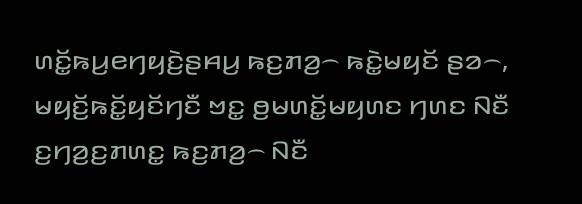ꤛꤢꤩ꤭ꤒꤣ꤬ꤕꤚꤟꤢꤧ꤬ꤔꤌꤣ꤬ ꤒꤢ꤬ꤊꤤ꤬꤮ ꤒꤢꤧ꤭ꤗꤟꤢꤩ ꤔꤤ꤮, ꤗꤟꤢꤩ꤬ꤒꤢꤩ꤭ꤟꤢꤩꤚꤢꤪ ꤠꤢ꤭ ꤥ꤬ꤗꤛꤢꤩ꤭ꤗꤟꤛꤢ ꤚꤛꤢ ꤡꤢꤪ ꤢ꤬ꤚꤤ꤬ꤢ꤬ꤊꤛꤢ꤭ ꤒꤢ꤬ꤊꤤ꤬꤮ ꤡꤢꤪ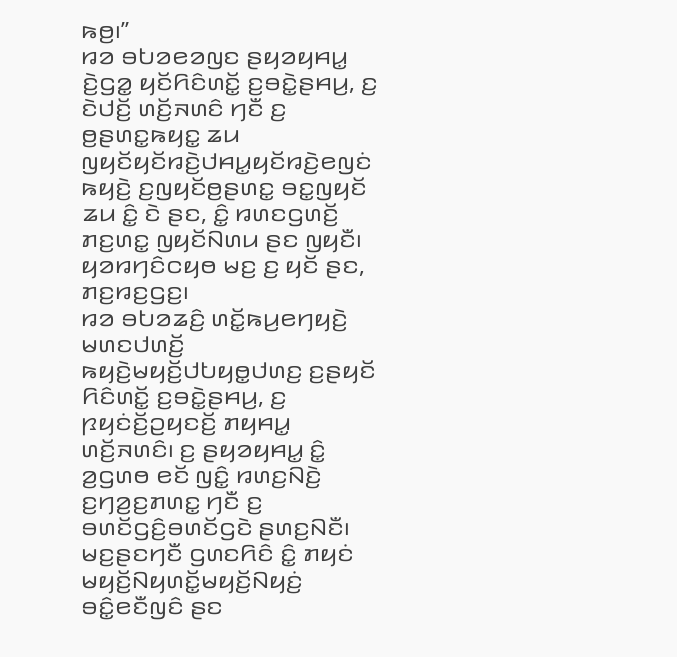ꤒꤥ꤬꤯”
ꤙꤤ ꤋꤝꤤꤕꤤꤜꤢ ꤔꤟꤤꤟꤌꤣ꤭ ꤢꤧ꤬ꤞꤤ꤭ ꤟꤢꤩꤖꤢꤨꤛꤢꤩ꤭ ꤢ꤬ꤋꤢꤧ꤭ꤔꤌꤣ꤬, ꤢ꤬ ꤢꤧꤓꤢꤩ꤬ ꤛꤢꤩ꤬ꤏꤛꤢꤨ ꤚꤢꤪ ꤢ꤬ ꤥ꤬ꤔꤛꤢ꤭ꤒꤟꤢ꤭ ꤘꤣ ꤜꤟꤢꤩꤟꤢꤩꤙꤢꤧ꤬ꤓꤌꤣ꤭ꤟꤢꤩꤙꤢꤧ꤬ꤕꤜꤢꤦ ꤒꤟꤢꤧ꤬ ꤢ꤬ꤜꤟꤢꤩꤥ꤬ꤔꤛꤢ꤭ ꤋꤢ꤭ꤜꤟꤢꤩ ꤘꤣ ꤢꤨ꤭ ꤢꤧ ꤔꤢ, ꤢꤨ꤭ ꤙꤛꤢꤞꤛꤢꤩ꤬ ꤊꤢ꤬ꤛꤢ꤭ ꤜꤟꤢꤩꤡꤛꤣ ꤔꤢ ꤜꤟꤢꤪ꤯ ꤟꤤꤙꤚꤢꤨꤍꤟꤥ ꤗꤢ꤬ ꤢ꤬ ꤟꤢꤩ ꤔꤢ, ꤊꤢ꤬ꤙꤢ꤬ꤞꤢ꤬꤯
ꤙꤤ ꤋꤝꤤꤘꤢꤨ꤬ ꤛꤢꤩ꤭ꤒꤣ꤬ꤕꤚꤟꤢꤧ꤬ ꤗꤛꤢꤓꤛꤢꤩ꤬ ꤒꤟꤢꤧ꤬ꤗꤟꤢꤩ꤬ꤓꤝꤟꤥ꤭ꤓꤛꤢ꤬ ꤢ꤬ꤔꤟꤢꤩ ꤖꤢꤨꤛꤢꤩ꤭ ꤢ꤬ꤋꤢꤧ꤭ꤔꤌꤣ꤬, ꤢ꤬ ꤐꤟꤢꤦꤢꤩ꤬ꤑꤟꤢꤢꤩ꤬ ꤊꤟꤌꤣ꤭ ꤛꤢꤩ꤬ꤏꤛꤢꤨ꤯ ꤢ꤬ ꤔꤟꤤꤟꤌꤣ꤭ ꤢꤨ꤭ ꤤ꤬ꤞꤛꤥ ꤕꤢꤩ ꤜꤢꤨ꤭ ꤙꤛꤢ꤬ꤡꤢꤧ꤬ ꤢ꤬ꤚꤤ꤬ꤢ꤬ꤊꤛꤢ꤭ ꤚꤢꤪ ꤢ꤬ ꤋꤛꤢꤩꤞꤢꤨ꤬ꤋꤛꤢꤩꤞꤢꤧ ꤔꤛꤢ꤬ꤡꤢꤪ꤯
ꤗꤢ꤬ꤔꤢꤚꤢꤪ ꤞꤛꤢꤖꤢꤨ ꤢꤨ꤭ ꤊꤟꤢꤦ ꤗꤟꤢꤩ꤬ꤡꤟꤛꤢꤩ꤭ꤗꤟꤢꤩ꤬ꤡꤟꤢꤦ꤬ ꤋꤢꤨ꤭ꤕꤢꤪꤜꤢꤨ ꤔꤢ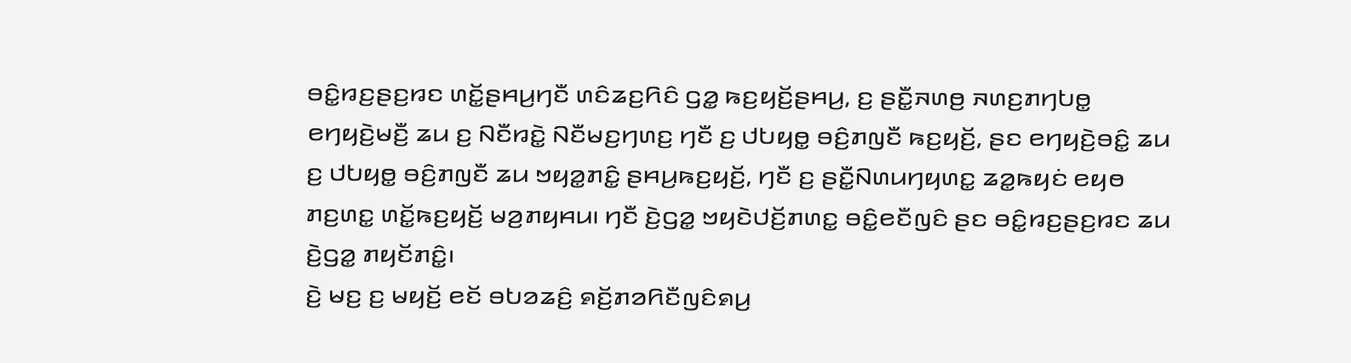ꤋꤢꤨ꤭ꤙꤢ꤬ꤔꤢ꤬ꤙꤢ ꤛꤢꤩ꤭ꤔꤌꤣ꤬ꤚꤢꤪ ꤛꤢꤨꤘꤢ꤬ꤖꤢꤨ ꤞꤤ꤭ ꤒꤢ꤬ꤟꤢꤩ꤬ꤔꤌꤣ꤬, ꤢ꤬ ꤔꤢꤪ꤭ꤏꤛꤥ꤬ ꤏꤛꤢ꤬ꤊꤚꤝꤥ꤭ ꤕꤚꤟꤢꤧ꤬ꤗꤢꤪ꤬ ꤘꤣ ꤢ꤬ ꤡꤢꤪꤙꤢꤧ꤭ ꤡꤢꤪꤗꤢ꤬ꤚꤛꤢ꤬ ꤚꤢꤪ ꤢ꤬ ꤓꤝꤟꤥ꤭ ꤋꤢꤨ꤬ꤊꤜꤢꤪ ꤒꤢ꤬ꤟꤢꤩ꤬, ꤔꤢ ꤕꤚꤟꤢꤧ꤬ꤋꤢꤨ꤭ ꤘꤣ ꤢ꤬ ꤓꤝꤟꤥ꤭ ꤋꤢꤨ꤬ꤊꤜꤢꤪ ꤘꤣ ꤠꤟꤤ꤭ꤊꤢꤨ꤭ ꤔꤌꤣ꤬ꤒꤢ꤬ꤟꤢꤩ꤬, ꤚꤢꤪ ꤢ꤬ ꤔꤢꤪ꤭ꤡꤛꤣꤚꤟꤛꤢ꤭ ꤘꤤ꤭ꤒꤟꤢꤦ ꤕꤟꤥ ꤊꤢ꤬ꤛꤢ꤭ ꤛꤢꤩ꤭ꤒꤢ꤬ꤟꤢꤩ꤬ ꤗꤤ꤬ꤊꤟꤌꤣ꤯ ꤚꤢꤪ ꤢꤧ꤬ꤞꤤ꤭ ꤠꤟꤢꤧꤓꤢꤩ꤬ꤊꤛꤢ꤭ ꤋꤢꤨ꤭ꤕꤢꤪꤜꤢꤨ ꤔꤢ ꤋꤢꤨ꤭ꤙꤢ꤬ꤔꤢ꤬ꤙꤢ ꤘꤣ ꤢꤧ꤬ꤞꤤ꤭ ꤊꤟꤢꤩꤊꤢꤨ꤭꤯
ꤢꤧ꤬ ꤗꤢ꤬ ꤢ꤬ ꤗꤟꤢꤩ꤬ ꤕꤢꤩ ꤋꤝꤤꤘꤢꤨ꤬ ꤎꤢꤩ꤬ꤊꤤꤖꤢꤪꤜꤢꤨꤎꤣ꤬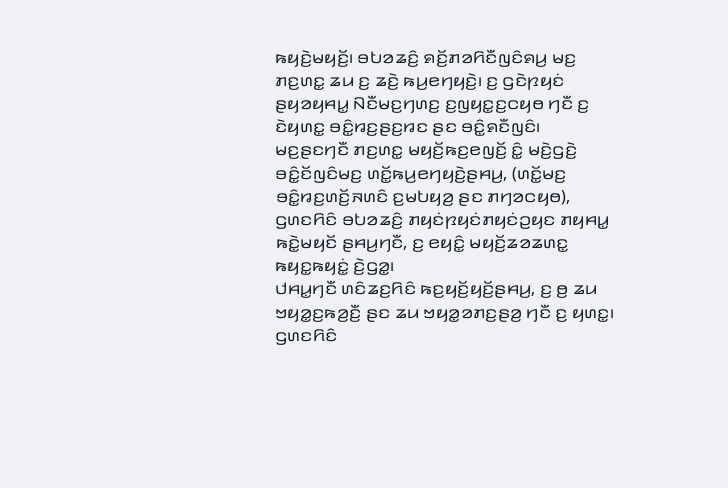ꤒꤟꤢꤧ꤬ꤗꤟꤢꤩ꤬꤯ ꤋꤝꤤꤘꤢꤨ꤬ ꤎꤢꤩ꤬ꤊꤤꤖꤢꤪꤜꤢꤨꤎꤣ꤬ ꤗꤢ꤬ ꤊꤢ꤬ꤛꤢ꤭ ꤘꤣ ꤢ꤬ ꤘꤢꤧ꤬ ꤒꤣ꤬ꤕꤚꤟꤢꤧ꤬꤯ ꤢ꤬ ꤞꤢꤧꤐꤟꤢꤦ ꤔꤟꤤꤟꤌꤣ꤭ ꤡꤢꤪꤗꤢ꤬ꤚꤛꤢ꤬ ꤢ꤬ꤜꤟꤢ꤭ꤢ꤬ꤍꤟꤥ ꤚꤢꤪ ꤢ꤬ ꤢꤧꤟꤛꤢ꤭ ꤋꤢꤨ꤭ꤙꤢ꤬ꤔꤢ꤬ꤙꤢ ꤔꤢ ꤋꤢꤨ꤭ꤎꤢꤪꤜꤢꤨ꤯
ꤗꤢ꤬ꤔꤢꤚꤢꤪ ꤊꤢ꤬ꤛꤢ꤭ ꤗꤟꤢꤩ꤬ꤒꤢ꤬ꤕꤜꤢꤩ꤬ ꤢꤨ꤭ ꤗꤢꤧ꤬ꤞꤢꤧ꤬ ꤋꤢꤨ꤭ꤢꤩꤜꤢꤨꤗꤢ꤬ ꤛꤢꤩ꤭ꤒꤣ꤬ꤕꤚꤟꤢꤧ꤬ꤔꤌꤣ꤬, (ꤛꤢꤩ꤭ꤗꤢ꤬ ꤋꤢꤨ꤭ꤙꤢ꤬ꤛꤢꤩ꤬ꤏꤛꤢꤨ ꤢ꤬ꤗꤝꤟꤤ꤬ ꤔꤢ ꤊꤚꤤꤍꤟꤥ), ꤞꤛꤢꤖꤢꤨ ꤋꤝꤤꤘꤢꤨ꤬ ꤊꤟꤢꤦꤐꤟꤢꤦꤊꤟꤢꤦꤑꤟꤢ ꤊꤟꤌꤣ꤭ ꤒꤢꤧ꤭ꤗꤟꤢꤩ ꤔꤌꤣ꤬ꤚꤢꤪ, ꤢ꤬ ꤕꤟꤢꤨ꤭ ꤗꤟꤢꤩ꤬ꤘꤤꤘꤛꤢ꤭ ꤒꤟꤢ꤭ꤒꤟꤢꤦ꤭ ꤢꤧ꤬ꤞꤤ꤭꤯
ꤓꤌꤣ꤭ꤚꤢꤪ ꤛꤢꤨꤘꤢ꤬ꤖꤢꤨ ꤒꤢ꤬ꤟꤢꤩ꤬ꤟꤢꤩ꤬ꤔꤌꤣ꤬, ꤢ꤬ ꤥ꤬ ꤘꤣ ꤠꤟꤤ꤭ꤢ꤬ꤒꤤ꤬ꤢꤪ꤬ ꤔꤢ ꤘꤣ ꤠꤟꤤ꤭ꤤꤊꤢ꤬ꤔꤤ꤬ ꤚꤢꤪ ꤢ꤬ ꤟꤛꤢ꤭꤯ ꤞꤛꤢꤖꤢꤨ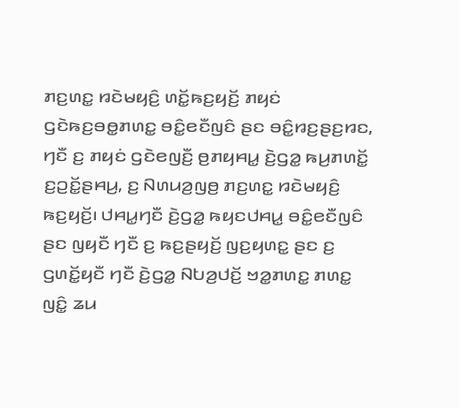ꤊꤢ꤬ꤛꤢ꤭ ꤙꤢꤧꤗꤟꤢꤨ꤬ ꤛꤢꤩ꤭ꤒꤢ꤬ꤟꤢꤩ꤬ ꤊꤟꤢꤦ ꤞꤢꤧꤒꤢ꤬ꤋꤥ꤭ꤊꤛꤢ꤭ ꤋꤢꤨ꤭ꤕꤢꤪꤜꤢꤨ ꤔꤢ ꤋꤢꤨ꤭ꤙꤢ꤬ꤔꤢ꤬ꤙꤢ, ꤚꤢꤪ ꤢ꤬ ꤊꤟꤢꤦ ꤞꤢꤧꤕꤜꤢꤪ꤬ ꤥ꤬ꤊꤟꤌꤣ꤭ ꤢꤧ꤬ꤞꤤ꤭ ꤒꤣ꤬ꤊꤛꤢꤩ꤭ ꤢ꤬ꤑꤢꤩ꤭ꤔꤌꤣ꤬, ꤢ꤬ ꤡꤛꤣꤤ꤬ꤜꤥ꤬ ꤊꤢ꤬ꤛꤢ꤭ ꤙꤢꤧꤗꤟꤢꤨ꤬ ꤒꤢ꤬ꤟꤢꤩ꤬꤯ ꤓꤌꤣ꤭ꤚꤢꤪ ꤢꤧ꤬ꤞꤤ꤭ ꤒꤟꤢꤓꤌꤣ꤭ ꤋꤢꤨ꤭ꤕꤢꤪꤜꤢꤨ ꤔꤢ ꤜꤟꤢꤪ ꤚꤢꤪ ꤢ꤬ ꤒꤢ꤬ꤔꤟꤢꤩ꤬ ꤜꤢ꤬ꤟꤛꤢ꤭ ꤔꤢ ꤢ꤬ ꤞꤛꤢꤩ꤭ꤟꤢꤪ ꤚꤢꤪ ꤢꤧ꤬ꤞꤤ꤭ ꤡꤝꤤ꤬ꤓꤢꤩ꤬ ꤠꤤ꤭ꤊꤛꤢ꤭ ꤊꤛꤢ꤭ ꤜꤢꤨ꤭ ꤘꤣ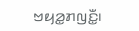ꤠꤟꤤ꤭ꤊꤜꤢꤪ꤭꤯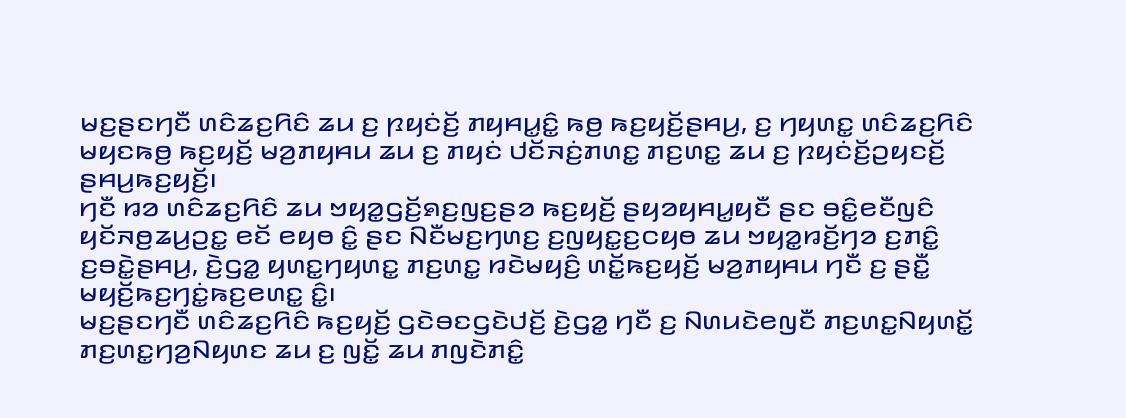ꤗꤢ꤬ꤔꤢꤚꤢꤪ ꤛꤢꤨꤘꤢ꤬ꤖꤢꤨ ꤘꤣ ꤢ꤬ ꤐꤟꤢꤦꤢꤩ꤬ ꤊꤟꤌꤣ꤭ꤢꤨ꤭ ꤒꤥ꤬ ꤒꤢ꤬ꤟꤢꤩ꤬ꤔꤌꤣ꤬, ꤢ꤬ ꤚꤟꤛꤢ꤭ ꤛꤢꤨꤘꤢ꤬ꤖꤢꤨ ꤗꤟꤢꤒꤥ꤬ ꤒꤢ꤬ꤟꤢꤩ꤬ ꤗꤤ꤬ꤊꤟꤌꤣ ꤘꤣ ꤢ꤬ ꤊꤟꤢꤦ ꤓꤢꤩꤏꤢꤦ꤬ꤊꤛꤢ꤭ ꤊꤢ꤬ꤛꤢ꤭ ꤘꤣ ꤢ꤬ ꤐꤟꤢꤦꤢꤩ꤬ꤑꤟꤢꤢꤩ꤬ ꤔꤌꤣ꤬ꤒꤢ꤬ꤟꤢꤩ꤬꤯
ꤚꤢꤪ ꤙꤤ ꤛꤢꤨꤘꤢ꤬ꤖꤢꤨ ꤘꤣ ꤠꤟꤤ꤭ꤞꤢꤩ꤬ꤎꤢ꤬ꤜꤢ꤬ꤔꤤ ꤒꤢ꤬ꤟꤢꤩ꤬ ꤔꤟꤤꤟꤌꤣ꤭ꤟꤢꤪ ꤔꤢ ꤋꤢꤨ꤭ꤕꤢꤪꤜꤢꤨ ꤟꤢꤩꤏꤥ꤬ꤘꤣ꤬ꤑꤢ꤭ ꤕꤢꤩ ꤕꤟꤥ ꤢꤨ꤭ ꤔꤢ ꤡꤢꤪꤗꤢ꤬ꤚꤛꤢ꤬ ꤢ꤬ꤜꤟꤢ꤭ꤢ꤬ꤍꤟꤥ ꤘꤣ ꤠꤟꤤ꤭ꤙꤢꤩ꤬ꤚꤤ ꤢ꤬ꤊꤢꤨ꤭ ꤢ꤬ꤋꤢꤧ꤭ꤔꤌꤣ꤬, ꤢꤧ꤬ꤞꤤ꤭ ꤟꤛꤢ꤭ꤚꤟꤛꤢ꤭ ꤊꤢ꤬ꤛꤢ꤭ ꤙꤢꤧꤗꤟꤢꤨ꤬ ꤛꤢꤩ꤭ꤒꤢ꤬ꤟꤢꤩ꤬ ꤗꤤ꤬ꤊꤟꤌꤣ ꤚꤢꤪ ꤢ꤬ ꤔꤢꤪ꤭ ꤗꤟꤢꤩ꤬ꤒꤢ꤬ꤚꤢꤦ꤭ꤒꤢ꤬ꤕꤛꤢ꤭ ꤢꤨ꤭꤯
ꤗꤢ꤬ꤔꤢꤚꤢꤪ ꤛꤢꤨꤘꤢ꤬ꤖꤢꤨ ꤒꤢ꤬ꤟꤢꤩ꤬ ꤞꤢꤧꤋꤢꤞꤢꤧꤓꤢꤩ꤬ ꤢꤧ꤬ꤞꤤ꤭ ꤚꤢꤪ ꤢ꤬ ꤡꤛꤣꤢꤧꤕꤜꤢꤪ ꤊꤢ꤬ꤛꤢ꤭ꤡꤟꤛꤢꤩ꤭ ꤊꤢ꤬ꤛꤢ꤭ꤚꤤ꤬ꤡꤟꤛꤢ ꤘꤣ ꤢ꤬ ꤜꤢꤩ꤭ ꤘꤣ ꤊꤜꤢꤧꤊꤢꤨ꤭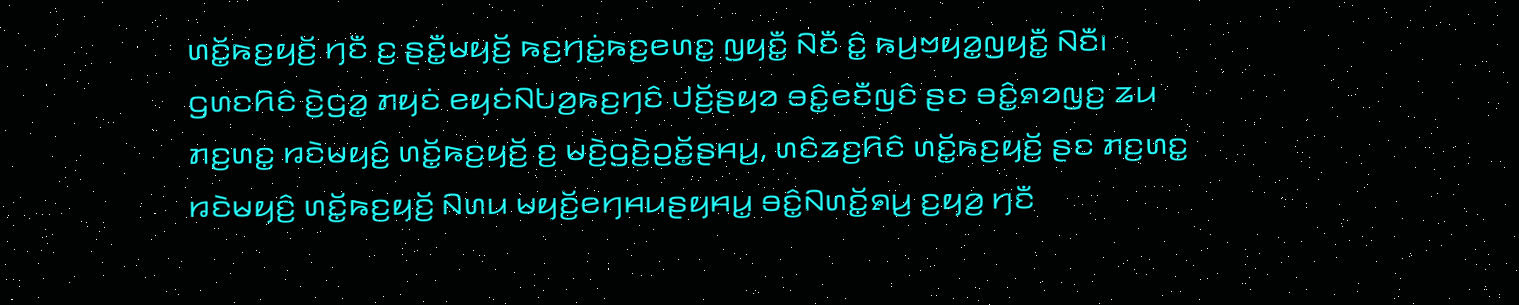ꤛꤢꤩ꤭ꤒꤢ꤬ꤟꤢꤩ꤬ ꤚꤢꤪ ꤢ꤬ ꤔꤢꤪ꤭ꤗꤟꤢꤩ꤬ ꤒꤢ꤬ꤚꤢꤦ꤭ꤒꤢ꤬ꤕꤛꤢ꤭ ꤜꤟꤢꤪ꤭ ꤡꤢꤪ ꤢꤨ꤭ ꤒꤣ꤬ꤠꤟꤤ꤭ꤜꤟꤢꤪ꤭ ꤡꤢꤪ꤯ ꤞꤛꤢꤖꤢꤨ ꤢꤧ꤬ꤞꤤ꤭ ꤊꤟꤢꤦ ꤕꤟꤢꤦꤡꤝꤤ꤬ꤒꤢ꤬ꤚꤢꤨ ꤓꤢꤩ꤬ꤔꤟꤤ ꤋꤢꤨ꤭ꤕꤢꤪꤜꤢꤨ ꤔꤢ ꤋꤢꤨ꤭ꤎꤤꤜꤢ꤬ ꤘꤣ ꤊꤢ꤬ꤛꤢ꤭ ꤙꤢꤧꤗꤟꤢꤨ꤬ ꤛꤢꤩ꤭ꤒꤢ꤬ꤟꤢꤩ꤬ ꤢ꤬ ꤗꤢꤧ꤬ꤞꤢꤧ꤬ꤑꤢꤩ꤭ꤔꤌꤣ꤬, ꤛꤢꤨꤘꤢ꤬ꤖꤢꤨ ꤛꤢꤩ꤭ꤒꤢ꤬ꤟꤢꤩ꤬ ꤔꤢ ꤊꤢ꤬ꤛꤢ꤭ ꤙꤢꤧꤗꤟꤢꤨ꤬ ꤛꤢꤩ꤭ꤒꤢ꤬ꤟꤢꤩ꤬ ꤡꤛꤣ ꤗꤟꤢꤩ꤬ꤕꤚꤌꤣꤔꤟꤌꤣ꤭ ꤋꤢꤨ꤭ꤡꤛꤢꤩ꤭ꤎꤣ꤬ ꤢ꤬ꤟꤤ꤬ ꤚꤢꤪ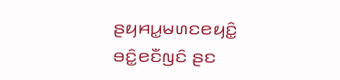ꤔꤟꤌꤣ꤭ꤗꤛꤢꤕꤟꤢꤨ꤭ ꤋꤢꤨ꤭ꤕꤢꤪꤜꤢꤨ ꤔꤢ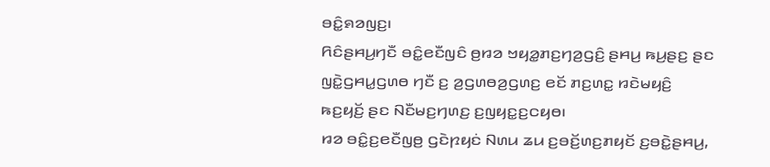ꤋꤢꤨ꤭ꤎꤤꤜꤢ꤬꤯
ꤖꤢꤨꤔꤌꤣ꤬ꤚꤢꤪ ꤋꤢꤨ꤭ꤕꤢꤪꤜꤢꤨ ꤥ꤬ꤙꤤ ꤠꤟꤤ꤭ꤊꤢ꤬ꤚꤤ꤬ꤞꤢꤨ꤬ ꤔꤌꤣ꤬ ꤒꤣ꤬ꤔꤢ꤬ ꤔꤢ ꤜꤢꤧ꤭ꤞꤌꤣ꤭ꤞꤛꤥ ꤚꤢꤪ ꤢ꤬ ꤤ꤬ꤞꤛꤥꤤ꤬ꤞꤛꤢ꤬ ꤕꤢꤩ ꤊꤢ꤬ꤛꤢ꤭ ꤙꤢꤧꤗꤟꤢꤨ꤬ ꤒꤢ꤬ꤟꤢꤩ꤬ ꤔꤢ ꤡꤢꤪꤗꤢ꤬ꤚꤛꤢ꤬ ꤢ꤬ꤜꤟꤢ꤭ꤢ꤬ꤍꤟꤥ꤯
ꤙꤤ ꤋꤢꤨ꤭ꤢ꤬ꤕꤢꤪꤜꤥ꤬ ꤞꤢꤧꤐꤟꤢꤦ ꤡꤛꤣ ꤘꤣ ꤢ꤬ꤋꤢꤩ꤬ꤛꤢ꤬ꤊꤟꤢꤩ ꤢ꤬ꤋꤢꤧ꤭ꤔꤌꤣ꤬,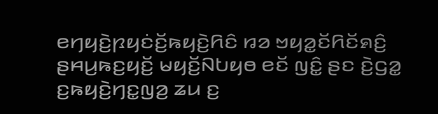ꤕꤚꤟꤢꤧ꤬ꤐꤟꤢꤦꤢꤩ꤬ꤒꤟꤢꤧ꤬ꤖꤢꤨ ꤙꤤ ꤠꤟꤤ꤭ꤢꤩꤖꤢꤩꤎꤢꤨ꤬ ꤔꤌꤣ꤬ꤒꤢ꤬ꤟꤢꤩ꤬ ꤗꤟꤢꤩ꤬ꤡꤝꤟꤥ ꤕꤢꤩ ꤜꤢꤨ꤭ ꤔꤢ ꤢꤧ꤬ꤞꤤ꤭ ꤢ꤬ꤒꤟꤢꤧ꤬ꤚꤢ꤭ꤜꤤ꤬ ꤘꤣ ꤢ꤬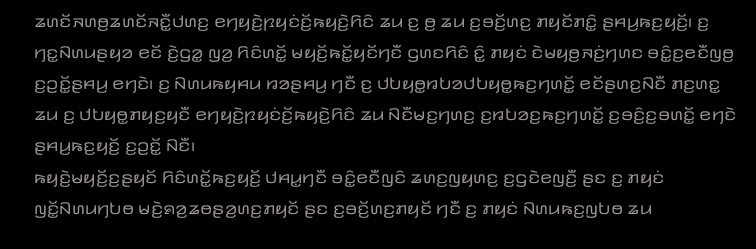ꤘꤛꤢꤩꤏꤛꤥ꤬ꤘꤛꤢꤩꤏꤢꤪ꤭ꤓꤛꤢ꤬ ꤕꤚꤟꤢꤧ꤬ꤐꤟꤢꤦꤢꤩ꤬ꤒꤟꤢꤧ꤬ꤖꤢꤨ ꤘꤣ ꤢ꤬ ꤥ꤬ ꤘꤣ ꤢ꤬ꤋꤢꤩ꤬ꤛꤢ꤬ ꤊꤟꤢꤩꤊꤢꤨ꤭ ꤔꤌꤣ꤬ꤒꤢ꤬ꤟꤢꤩ꤬꤯ ꤢ꤬ ꤚꤢ꤭ꤡꤛꤣꤔꤟꤤ ꤕꤢꤩ ꤢꤧ꤬ꤞꤤ꤭ ꤜꤤ꤬ ꤖꤢꤨꤛꤢꤩ꤭ ꤗꤟꤢꤩ꤬ꤒꤢꤩ꤭ꤟꤢꤩꤚꤢꤪ ꤞꤛꤢꤖꤢꤨ ꤢꤨ꤭ ꤊꤟꤢꤦ ꤢꤧꤗꤟꤥ꤬ꤏꤢꤦ꤬ꤚꤛꤢ ꤋꤢꤨ꤭ꤢ꤬ꤕꤢꤪꤜꤥ꤬ ꤢ꤬ꤑꤢꤩ꤭ꤔꤌꤣ꤬ ꤕꤚꤢꤧ꤯ ꤢ꤬ ꤡꤛꤣꤒꤟꤌꤣ ꤙꤤꤔꤌꤣ꤬ ꤚꤢꤪ ꤢ꤬ ꤓꤝꤟꤥ꤭ꤙꤝꤤꤓꤝꤟꤥ꤭ꤒꤢ꤬ꤚꤛꤢꤩ꤭ ꤕꤢꤩꤔꤛꤢ꤬ꤡꤢꤪ ꤊꤢ꤬ꤛꤢ꤭ ꤘꤣ ꤢ꤬ ꤓꤝꤟꤥ꤭ꤊꤟꤢ꤬ꤟꤢꤪ ꤕꤚꤟꤢꤧ꤬ꤐꤟꤢꤦꤢꤩ꤬ꤒꤟꤢꤧ꤬ꤖꤢꤨ ꤘꤣ ꤡꤢꤪꤗꤢ꤬ꤚꤛꤢ꤬ ꤢ꤬ꤙꤝꤤꤢ꤬ꤒꤢ꤬ꤚꤛꤢꤩ꤭ ꤢ꤬ꤋꤢꤨ꤬ꤢ꤬ꤋꤛꤢꤩ꤭ ꤕꤚꤢꤧ ꤔꤌꤣ꤬ꤒꤢ꤬ꤟꤢꤩ꤬ ꤢ꤬ꤑꤢꤩ꤭ ꤡꤢꤪ꤯
ꤒꤟꤢꤧ꤬ꤗꤟꤢꤩ꤬ꤢ꤬ꤔꤟꤢꤩ ꤖꤢꤨꤛꤢꤩ꤭ꤒꤢ꤬ꤟꤢꤩ꤬ ꤓꤌꤣ꤭ꤚꤢꤪ ꤋꤢꤨ꤭ꤕꤢꤪꤜꤢꤨ ꤘꤛꤢ꤬ꤜꤟꤛꤢ꤬ ꤢ꤬ꤞꤢꤧꤕꤜꤢꤪ꤬ ꤔꤢ ꤢ꤬ ꤊꤟꤢꤦ ꤜꤢꤩ꤭ꤡꤛꤣꤚꤝꤥ ꤗꤢꤧ꤬ꤎꤤ꤬ꤘꤥꤔꤤ꤬ꤛꤢ꤬ꤊꤟꤢꤩ ꤔꤢ ꤢ꤬ꤋꤢꤩ꤬ꤛꤢ꤬ꤊꤟꤢꤩ ꤚꤢꤪ ꤢ꤬ ꤊꤟꤢꤦ ꤡꤛꤣꤒꤢ꤬ꤜꤝꤥ ꤘꤣ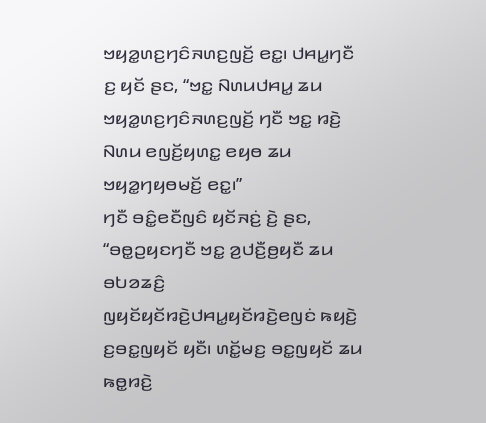ꤠꤟꤤ꤭ꤛꤢ꤬ꤚꤢꤨꤏꤛꤢ꤬ꤜꤢꤩ꤬ ꤕꤢ꤭꤯ ꤓꤌꤣ꤭ꤚꤢꤪ ꤢ꤬ ꤟꤢꤩ ꤔꤢ, “ꤠꤢ꤭ ꤡꤛꤣꤓꤌꤣ꤭ ꤘꤣ ꤠꤟꤤ꤭ꤛꤢ꤬ꤚꤢꤨꤏꤛꤢ꤬ꤜꤢꤩ꤬ ꤚꤢꤪ ꤠꤢ꤭ ꤙꤢꤧ꤬ ꤡꤛꤣ ꤕꤜꤢꤩ꤬ꤟꤛꤢ꤭ ꤕꤟꤥ ꤘꤣ ꤠꤟꤤ꤭ꤚꤟꤥꤗꤢꤩ꤬ ꤕꤢ꤭꤯”
ꤚꤢꤪ ꤋꤢꤨ꤭ꤕꤢꤪꤜꤢꤨ ꤟꤢꤩꤏꤢꤦ꤬ ꤢꤧ꤬ ꤔꤢ, “ꤋꤥ꤭ꤑꤟꤢꤚꤢꤪ ꤠꤢ꤭ ꤤ꤬ꤓꤢꤪ꤬ꤥ꤬ꤟꤢꤪ ꤘꤣ ꤋꤝꤤꤘꤢꤨ꤬ ꤜꤟꤢꤩꤟꤢꤩꤙꤢꤧ꤬ꤓꤌꤣ꤭ꤟꤢꤩꤙꤢꤧ꤬ꤕꤜꤢꤦ ꤒꤟꤢꤧ꤬ ꤢ꤬ꤋꤢ꤭ꤜꤟꤢꤩ ꤟꤢꤪ꤯ ꤛꤢꤩ꤭ꤗꤢ꤬ ꤋꤢ꤭ꤜꤟꤢꤩ ꤘꤣ ꤒꤥ꤭ꤙꤢꤧ꤬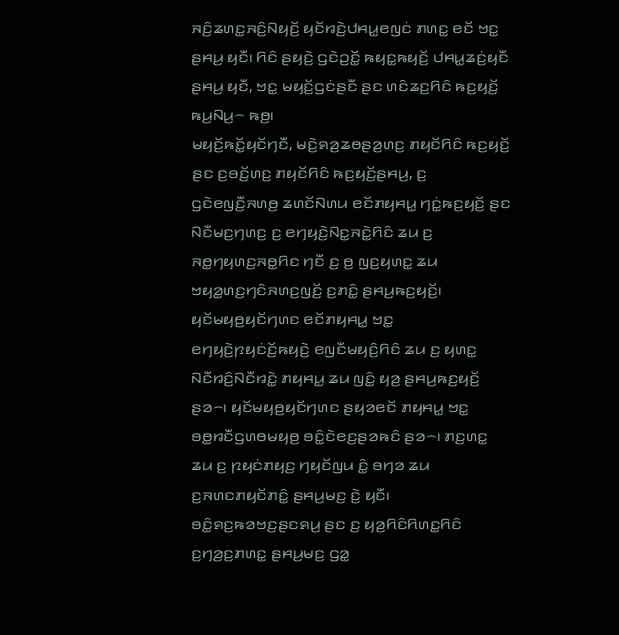ꤏꤢꤨ꤬ꤘꤛꤢ꤭ꤏꤢꤨ꤬ꤡꤟꤢꤩ꤬ ꤟꤢꤩꤙꤢꤧ꤬ꤓꤌꤣ꤭ꤕꤜꤢꤦ ꤊꤛꤢ꤭ ꤕꤢꤩ ꤠꤢ꤭ ꤔꤌꤣ꤬ ꤟꤢꤪ꤯ ꤖꤢꤨ ꤔꤟꤢꤧ꤬ ꤞꤢꤧꤑꤢꤩ꤭ ꤒꤟꤢ꤭ꤒꤟꤢꤩ꤬ ꤓꤌꤣ꤭ꤘꤢꤦ꤬ꤟꤢꤪ ꤔꤌꤣ꤬ ꤟꤢꤪ, ꤠꤢ꤭ ꤗꤟꤢꤩ꤬ꤞꤢꤦꤔꤢꤪ ꤔꤢ ꤛꤢꤨꤘꤢ꤬ꤖꤢꤨ ꤒꤢ꤬ꤟꤢꤩ꤬ ꤒꤣ꤬ꤡꤣ꤬꤮ ꤒꤥ꤬꤯
ꤗꤟꤢꤩ꤬ꤒꤢꤩ꤭ꤟꤢꤩꤚꤢꤪ, ꤗꤢꤧ꤬ꤎꤤ꤬ꤘꤥꤔꤤ꤬ꤛꤢ꤬ ꤊꤟꤢꤩꤖꤢꤨ ꤒꤢ꤬ꤟꤢꤩ꤬ ꤔꤢ ꤢ꤬ꤋꤢꤩ꤬ꤛꤢ꤬ ꤊꤟꤢꤩꤖꤢꤨ ꤒꤢ꤬ꤟꤢꤩ꤬ꤔꤌꤣ꤬, ꤢ꤬ ꤞꤢꤧꤕꤜꤢꤪ꤬ꤏꤛꤥ꤬ ꤘꤛꤢꤩꤡꤛꤣ ꤕꤢꤩꤊꤟꤌꤣ꤭ ꤚꤢꤦ꤭ꤒꤢ꤬ꤟꤢꤩ꤬ ꤔꤢ ꤡꤢꤪꤗꤢ꤬ꤚꤛꤢ꤬ ꤢ꤬ ꤕꤚꤟꤢꤧ꤬ꤡꤢ꤭ꤏꤢꤧ꤭ꤖꤢꤨ ꤘꤣ ꤢ꤬ ꤏꤥ꤭ꤚꤟꤛꤢ꤬ꤏꤥ꤭ꤖꤢ ꤚꤢꤪ ꤢ꤬ ꤥ꤬ ꤜꤢ꤬ꤟꤛꤢ꤭ ꤘꤣ ꤠꤟꤤ꤭ꤛꤢ꤬ꤚꤢꤨꤏꤛꤢ꤬ꤜꤢꤩ꤬ ꤢ꤬ꤊꤢꤨ꤭ ꤔꤌꤣ꤬ꤒꤢ꤬ꤟꤢꤩ꤬꤯
ꤟꤢꤩꤗꤟꤥ꤬ꤟꤢꤩꤚꤛꤢ ꤕꤢꤩꤊꤟꤌꤣ꤭ ꤠꤢ꤭ ꤕꤚꤟꤢꤧ꤬ꤐꤟꤢꤦꤢꤩ꤬ꤒꤟꤢꤧ꤬ ꤕꤜꤢꤪꤗꤟꤢꤨ꤬ꤖꤢꤨ ꤘꤣ ꤢ꤬ ꤟꤛꤢ꤭ ꤡꤢꤪꤙꤢꤨ꤬ꤡꤢꤪꤙꤢꤧ꤭ ꤊꤟꤌꤣ꤭ ꤘꤣ ꤜꤢꤨ꤭ ꤟꤤ꤬ ꤔꤌꤣ꤬ꤒꤢ꤬ꤟꤢꤩ꤬ ꤔꤤ꤮꤯ ꤟꤢꤩꤗꤟꤥ꤬ꤟꤢꤩꤚꤛꤢ ꤔꤟꤤꤕꤢꤩ ꤊꤟꤌꤣ꤭ ꤠꤢ꤭ ꤋꤥ꤭ꤙꤢꤪꤞꤛꤥꤗꤟꤥ꤬ ꤋꤢꤨ꤭ꤢꤧꤕꤢ꤬ꤔꤤꤒꤢꤨ ꤔꤤ꤮꤯ ꤊꤢ꤬ꤛꤢ꤭ ꤘꤣ ꤢ꤬ ꤐꤟꤢꤦꤊꤟꤢ꤬ ꤚꤟꤢꤩꤜꤣ ꤢꤨ꤭ ꤋꤚꤤ ꤘꤣ ꤢ꤬ꤏꤛꤢꤊꤟꤢꤩꤊꤢꤨ꤭ ꤔꤌꤣ꤬ꤗꤢ꤬ ꤢꤧ꤬ ꤟꤢꤪ꤯
ꤋꤢꤨ꤭ꤎꤢ꤬ꤒꤤꤠꤢ꤬ꤔꤢꤎꤣ꤬ ꤔꤢ ꤢ꤬ ꤟꤤ꤬ꤖꤢꤨꤖꤛꤢ꤭ꤖꤢꤨ ꤢ꤬ꤚꤤ꤬ꤢ꤬ꤊꤛꤢ꤭ ꤔꤌꤣ꤬ꤗꤢ꤬ ꤞꤤ꤭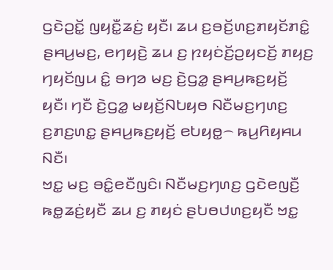ꤞꤢꤧꤑꤢꤩ꤭ ꤜꤟꤢꤪ꤭ꤘꤢꤦ꤬ ꤟꤢꤪ꤯ ꤘꤣ ꤢ꤬ꤋꤢꤩ꤬ꤛꤢ꤬ꤊꤟꤢꤩꤊꤢꤨ꤭ ꤔꤌꤣ꤬ꤗꤢ꤬, ꤕꤚꤟꤢꤧ꤬ ꤘꤣ ꤢ꤬ ꤐꤟꤢꤦꤢꤩ꤬ꤑꤟꤢꤢꤩ꤬ ꤊꤟꤢ꤬ ꤚꤟꤢꤩꤜꤣ ꤢꤨ꤭ ꤋꤚꤤ ꤗꤢ꤬ ꤢꤧ꤬ꤞꤤ꤭ ꤔꤌꤣ꤬ꤒꤢ꤬ꤟꤢꤩ꤬ ꤟꤢꤪ꤯ ꤚꤢꤪ ꤢꤧ꤬ꤞꤤ꤭ ꤗꤟꤢꤩ꤬ꤡꤝꤟꤥ ꤡꤢꤪꤗꤢ꤬ꤚꤛꤢ꤬ ꤢ꤬ꤊꤢ꤬ꤛꤢ꤭ ꤔꤌꤣ꤬ꤒꤢ꤬ꤟꤢꤩ꤬ ꤕꤝꤟꤥ꤭꤮ ꤒꤣ꤬ꤖꤟꤌꤣ ꤡꤢꤪ꤯
ꤠꤢ꤭ ꤗꤢ꤬ ꤋꤢꤨ꤭ꤕꤢꤪꤜꤢꤨ꤯ ꤡꤢꤪꤗꤢ꤬ꤚꤛꤢ꤬ ꤞꤢꤧꤕꤜꤢꤪ꤬ ꤒꤥ꤭ꤘꤢꤦ꤬ꤟꤢꤪ ꤘꤣ ꤢ꤬ ꤊꤟꤢꤦ ꤔꤝꤥꤓꤛꤢ꤬ꤟꤢꤪ ꤠꤢ꤭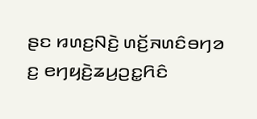ꤔꤢ ꤙꤛꤢ꤬ꤡꤢꤧ꤬ ꤛꤢꤩ꤬ꤏꤛꤢꤨꤋꤚꤤ ꤢ꤬ ꤕꤚꤟꤢꤧ꤬ꤘꤣ꤬ꤑꤢ꤭ꤖꤢꤨ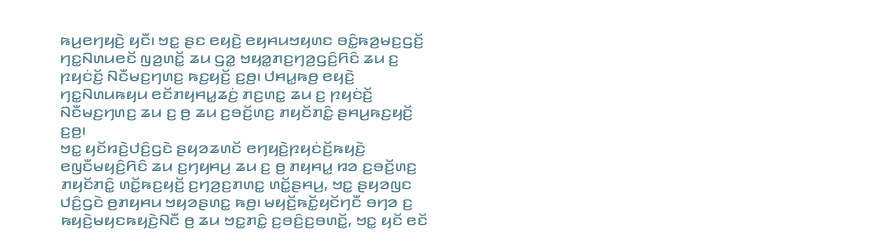ꤒꤣ꤬ꤕꤚꤟꤢꤧ꤬ ꤟꤢꤪ꤯ ꤠꤢ꤭ ꤔꤢ ꤕꤟꤢꤧ꤬ ꤕꤟꤌꤣꤠꤟꤛꤢ ꤋꤢꤨ꤭ꤒꤤ꤬ꤗꤢ꤬ꤞꤢꤩ꤬ ꤚꤢ꤭ꤡꤛꤣꤕꤢꤩ ꤜꤤ꤬ꤛꤢꤩ꤭ ꤘꤣ ꤞꤤ꤭ ꤠꤟꤤ꤭ꤊꤢ꤬ꤚꤤ꤬ꤞꤢꤨ꤬ꤖꤢꤨ ꤘꤣ ꤢ꤬ ꤐꤟꤢꤦꤢꤩ꤬ ꤡꤢꤪꤗꤢ꤬ꤚꤛꤢ꤬ ꤒꤢ꤬ꤟꤢꤩ꤬ ꤢ꤬ꤥ꤬꤯ ꤓꤌꤣ꤭ꤒꤥ꤬ ꤕꤟꤢꤧ꤬ ꤚꤢ꤭ꤡꤛꤣꤒꤟꤣ ꤕꤢꤩꤊꤟꤌꤣ꤭ꤘꤢꤦ꤬ ꤊꤢ꤬ꤛꤢ꤭ ꤘꤣ ꤢ꤬ ꤐꤟꤢꤦꤢꤩ꤬ ꤡꤢꤪꤗꤢ꤬ꤚꤛꤢ꤬ ꤘꤣ ꤢ꤬ ꤥ꤬ ꤘꤣ ꤢ꤬ꤋꤢꤩ꤬ꤛꤢ꤬ ꤊꤟꤢꤩꤊꤢꤨ꤭ ꤔꤌꤣ꤬ꤒꤢ꤬ꤟꤢꤩ꤬ ꤢ꤬ꤥ꤬꤯
ꤠꤢ꤭ ꤟꤢꤩꤙꤢꤧ꤬ꤓꤢꤨ꤬ꤞꤢꤧ ꤔꤟꤤꤘꤛꤢꤩ ꤕꤚꤟꤢꤧ꤬ꤐꤟꤢꤦꤢꤩ꤬ꤒꤟꤢꤧ꤬ ꤕꤜꤢꤪꤗꤟꤢꤨ꤬ꤖꤢꤨ ꤘꤣ ꤢ꤬ꤚꤟꤌꤣ꤬ ꤘꤣ ꤢ꤬ ꤥ꤬ ꤊꤟꤌꤣ꤭ ꤙꤤ ꤢ꤬ꤋꤢꤩ꤬ꤛꤢ꤬ ꤊꤟꤢꤩꤊꤢꤨ꤭ ꤛꤢꤩ꤭ꤒꤢ꤬ꤟꤢꤩ꤬ ꤢ꤬ꤚꤤ꤬ꤢ꤬ꤊꤛꤢ꤭ ꤛꤢꤩ꤭ꤔꤌꤣ꤬, ꤠꤢ꤭ ꤔꤟꤤꤜꤢ ꤓꤢꤨ꤬ꤞꤢꤧ ꤥ꤬ꤊꤟꤌꤣ ꤠꤟꤤꤔꤛꤢ꤭ ꤒꤥ꤬꤯ ꤗꤟꤢꤩ꤬ꤒꤢꤩ꤭ꤟꤢꤩꤚꤢꤪ ꤋꤚꤤ ꤢ꤬ ꤒꤟꤢꤧ꤬ꤗꤟꤢꤒꤟꤢꤧ꤬ꤡꤢꤪ ꤥ꤬ ꤘꤣ ꤠꤢ꤭ꤊꤢꤨ꤭ ꤢ꤬ꤋꤢꤨ꤬ꤢ꤬ꤋꤛꤢꤩ꤭, ꤠꤢ꤭ ꤟꤢꤩ ꤕꤢꤩ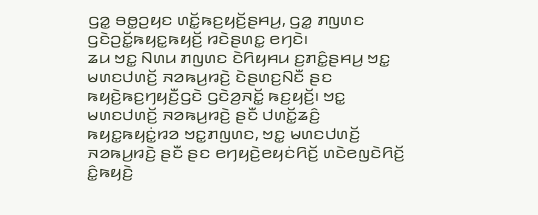ꤞꤤ꤭ ꤋꤥ꤭ꤑꤟꤢ ꤛꤢꤩ꤭ꤒꤢ꤬ꤟꤢꤩ꤬ꤔꤌꤣ꤬, ꤞꤤ꤭ ꤊꤜꤛꤢ ꤞꤢꤧꤑꤢꤩ꤭ꤒꤟꤢ꤭ꤒꤟꤢꤩ꤬ ꤙꤢꤧꤔꤛꤢ꤭ ꤕꤚꤢꤧ꤯
ꤘꤣ ꤠꤢ꤭ ꤡꤛꤣ ꤊꤜꤛꤢ ꤢꤧꤖꤟꤌꤣ ꤢ꤬ꤊꤢꤨ꤭ꤔꤌꤣ꤬ ꤠꤢ꤭ ꤗꤛꤢꤓꤛꤢꤩ꤬ ꤏꤤꤒꤣ꤬ꤙꤢꤧ꤬ ꤢꤧꤔꤛꤢ꤬ꤡꤢꤪ ꤔꤢ ꤒꤟꤢꤧ꤬ꤒꤢ꤬ꤚꤟꤢꤪ꤬ꤞꤢꤧ ꤞꤢꤧꤤ꤬ꤏꤢꤩ꤭ ꤒꤢ꤬ꤟꤢꤩ꤬꤯ ꤠꤢ꤭ ꤗꤛꤢꤓꤛꤢꤩ꤬ ꤏꤤꤒꤣ꤬ꤙꤢꤧ꤬ ꤔꤢꤪ ꤓꤛꤢꤩ꤭ꤘꤢꤨ꤬ ꤒꤟꤢ꤭ꤒꤟꤢꤦ꤭ꤙꤤ ꤠꤢ꤭ꤊꤜꤛꤢ, ꤠꤢ꤭ ꤗꤛꤢꤓꤛꤢꤩ꤬ ꤏꤤꤒꤣ꤬ꤙꤢꤧ꤬ ꤔꤢꤪ ꤔꤢ ꤕꤚꤟꤢꤧ꤬ꤕꤟꤢꤦꤖꤢꤩ꤬ ꤛꤢꤧꤕꤜꤢꤧꤖꤢꤩ꤬ ꤢꤨ꤭ꤒꤟꤢꤧ꤬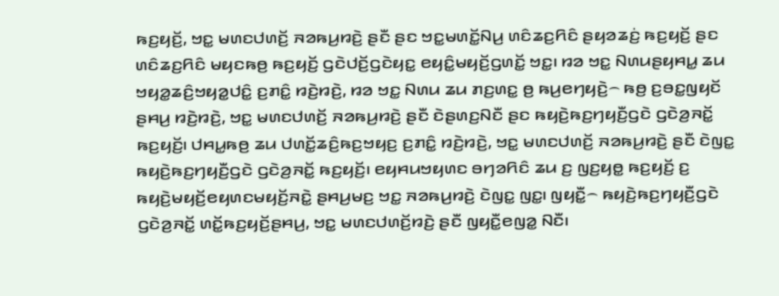ꤒꤢ꤬ꤟꤢꤩ꤬, ꤠꤢ꤭ ꤗꤛꤢꤓꤛꤢꤩ꤬ ꤏꤤꤒꤣ꤬ꤙꤢꤧ꤬ ꤔꤢꤪ ꤔꤢ ꤠꤢ꤭ꤗꤛꤢꤩ꤭ꤡꤣ꤬ ꤛꤢꤨꤘꤢ꤬ꤖꤢꤨ ꤔꤟꤤꤘꤢꤦ꤬ ꤒꤢ꤬ꤟꤢꤩ꤬ ꤔꤢ ꤛꤢꤨꤘꤢ꤬ꤖꤢꤨ ꤗꤟꤢꤒꤥ꤬ ꤒꤢ꤬ꤟꤢꤩ꤬ ꤞꤢꤧꤓꤢꤩ꤬ꤞꤢꤧꤟꤢ꤭ ꤕꤟꤢꤨ꤭ꤗꤟꤢꤩ꤬ꤞꤛꤢꤩ꤭ ꤠꤢ꤭꤯ ꤙꤤ ꤠꤢ꤭ ꤡꤛꤣꤔꤟꤌꤣ꤭ ꤘꤣ ꤠꤟꤤ꤭ꤘꤢꤨ꤬ꤠꤟꤤ꤭ꤓꤢꤨ꤭ ꤢ꤬ꤊꤢꤨ꤭ ꤙꤢꤧ꤬ꤙꤢꤧ꤬, ꤙꤤ ꤠꤢ꤭ ꤡꤛꤣ ꤘꤣ ꤊꤢ꤬ꤛꤢ꤭ ꤥ꤬ ꤒꤣ꤬ꤕꤚꤟꤢꤧ꤬꤮ ꤒꤥ꤬ ꤢ꤬ꤋꤢ꤭ꤜꤟꤢꤩ ꤔꤌꤣ꤬ ꤙꤢꤧ꤬ꤙꤢꤧ꤬, ꤠꤢ꤭ ꤗꤛꤢꤓꤛꤢꤩ꤬ ꤏꤤꤒꤣ꤬ꤙꤢꤧ꤬ ꤔꤢꤪ ꤢꤧꤔꤛꤢ꤬ꤡꤢꤪ ꤔꤢ ꤒꤟꤢꤧ꤬ꤒꤢ꤬ꤚꤟꤢꤪ꤬ꤞꤢꤧ ꤞꤢꤧꤤ꤬ꤏꤢꤩ꤭ ꤒꤢ꤬ꤟꤢꤩ꤬꤯ ꤓꤌꤣ꤭ꤒꤥ꤬ ꤘꤣ ꤓꤛꤢꤩ꤭ꤘꤢꤨ꤬ꤒꤢ꤬ꤠꤟꤢ꤬ ꤢ꤬ꤊꤢꤨ꤭ ꤙꤢꤧ꤬ꤙꤢꤧ꤬, ꤠꤢ꤭ ꤗꤛꤢꤓꤛꤢꤩ꤬ ꤏꤤꤒꤣ꤬ꤙꤢꤧ꤬ ꤔꤢꤪ ꤢꤧꤜꤢ꤭ ꤒꤟꤢꤧ꤬ꤒꤢ꤬ꤚꤟꤢꤪ꤬ꤞꤢꤧ ꤞꤢꤧꤤ꤬ꤏꤢꤩ꤭ ꤒꤢ꤬ꤟꤢꤩ꤬꤯ ꤕꤟꤌꤣꤠꤟꤛꤢ ꤋꤚꤤꤖꤢꤨ ꤘꤣ ꤢ꤬ ꤜꤢ꤬ꤟꤥ꤭ ꤒꤢ꤬ꤟꤢꤩ꤬ ꤢ꤬ ꤒꤟꤢꤧ꤬ꤗꤟꤢꤩ꤬ꤕꤟꤛꤢꤗꤟꤢꤩ꤬ꤏꤢꤧ꤭ ꤔꤌꤣ꤬ꤗꤢ꤬ ꤠꤢ꤭ ꤏꤤꤒꤣ꤬ꤙꤢꤧ꤬ ꤢꤧꤜꤢ꤭ ꤜꤢ꤭꤯ ꤜꤟꤢꤪ꤭꤮ ꤒꤟꤢꤧ꤬ꤒꤢ꤬ꤚꤟꤢꤪ꤬ꤞꤢꤧ ꤞꤢꤧꤤ꤬ꤏꤢꤩ꤭ ꤛꤢꤩ꤭ꤒꤢ꤬ꤟꤢꤩ꤬ꤔꤌꤣ꤬, ꤠꤢ꤭ ꤗꤛꤢꤓꤛꤢꤩ꤬ꤙꤢꤧ꤬ ꤔꤢꤪ ꤜꤟꤢꤪ꤭ꤕꤜꤤ꤭ ꤡꤢꤪ꤯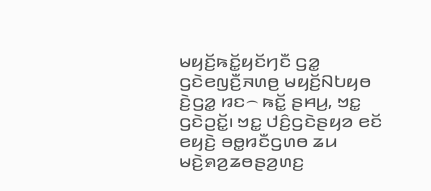ꤗꤟꤢꤩ꤬ꤒꤢꤩ꤭ꤟꤢꤩꤚꤢꤪ ꤞꤤ꤭ ꤞꤢꤧꤕꤜꤢꤪ꤬ꤏꤛꤥ꤬ ꤗꤟꤢꤩ꤬ꤡꤝꤟꤥ ꤢꤧ꤬ꤞꤤ꤭ ꤙꤢ꤮ ꤒꤢꤩ꤭ ꤔꤌꤣ꤬, ꤠꤢ꤭ ꤞꤢꤧꤑꤢꤩ꤭꤯ ꤠꤢ꤭ ꤓꤢꤨ꤬ꤞꤢꤧꤔꤟꤤ ꤕꤢꤩ ꤕꤟꤢꤧ꤬ ꤋꤥ꤭ꤙꤢꤪꤞꤛꤥ ꤘꤣ ꤗꤢꤧ꤬ꤎꤤ꤬ꤘꤥꤔꤤ꤬ꤛꤢ꤬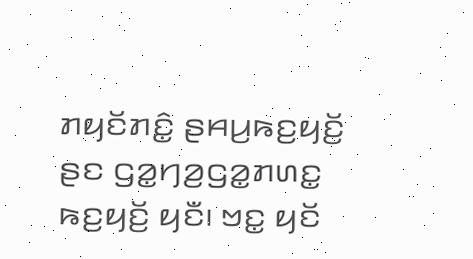ꤊꤟꤢꤩꤊꤢꤨ꤭ ꤔꤌꤣ꤬ꤒꤢ꤬ꤟꤢꤩ꤬ ꤔꤢ ꤞꤤ꤭ꤚꤤ꤬ꤞꤤ꤭ꤊꤛꤢ꤭ ꤒꤢ꤬ꤟꤢꤩ꤬ ꤟꤢꤪ꤯ ꤠꤢ꤭ ꤟꤢꤩ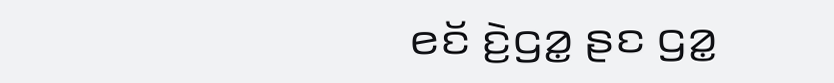ꤕꤢꤩ ꤢꤧ꤬ꤞꤤ꤭ ꤔꤢ ꤞꤤ꤭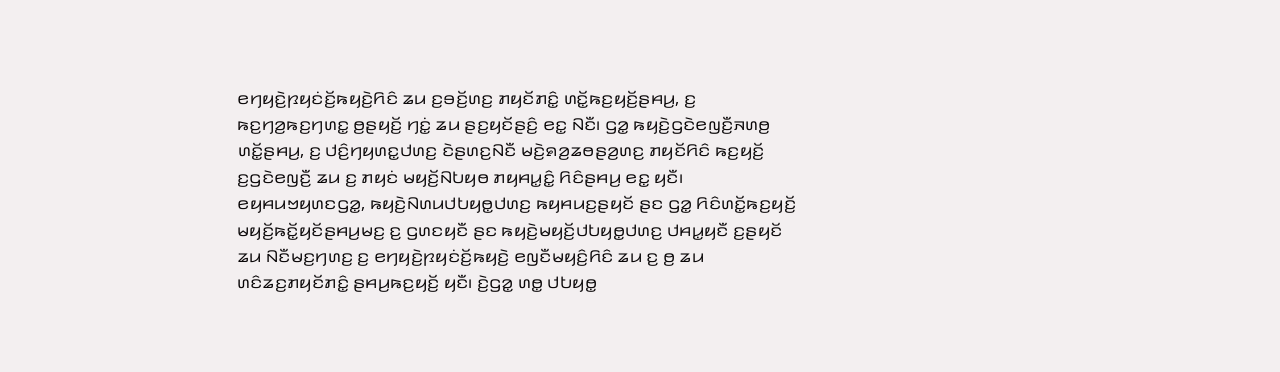ꤕꤚꤟꤢꤧ꤬ꤐꤟꤢꤦꤢꤩ꤬ꤒꤟꤢꤧ꤬ꤖꤢꤨ ꤘꤣ ꤢ꤬ꤋꤢꤩ꤬ꤛꤢ꤬ ꤊꤟꤢꤩꤊꤢꤨ꤭ ꤛꤢꤩ꤭ꤒꤢ꤬ꤟꤢꤩ꤬ꤔꤌꤣ꤬, ꤢ꤬ ꤒꤢ꤬ꤚꤤ꤬ꤒꤢ꤬ꤚꤛꤢ꤭ ꤥ꤬ꤔꤟꤢꤩ꤬ ꤚꤢꤦ꤭ ꤘꤣ ꤔꤢ꤬ꤟꤢꤩꤔꤢꤨ꤬ ꤕꤢ꤭ ꤡꤢꤪ꤯ ꤞꤤ꤭ ꤒꤟꤢꤧ꤬ꤞꤢꤧꤕꤜꤢꤪ꤬ꤏꤛꤥ꤬ ꤛꤢꤩ꤭ꤔꤌꤣ꤬, ꤢ꤬ ꤓꤢꤨ꤬ꤚꤟꤛꤢ꤭ꤓꤛꤢ꤬ ꤢꤧꤔꤛꤢ꤬ꤡꤢꤪ ꤗꤢꤧ꤬ꤎꤤ꤬ꤘꤥꤔꤤ꤬ꤛꤢ꤬ ꤊꤟꤢꤩꤖꤢꤨ ꤒꤢ꤬ꤟꤢꤩ꤬ ꤢ꤬ꤞꤢꤧꤕꤜꤢꤪ꤬ ꤘꤣ ꤢ꤬ ꤊꤟꤢꤦ ꤗꤟꤢꤩ꤬ꤡꤝꤟꤥ ꤊꤟꤌꤣ꤭ꤢꤨ꤭ ꤖꤢꤨꤔꤌꤣ꤬ ꤕꤢ꤭ ꤟꤢꤪ꤯
ꤕꤟꤌꤣꤠꤟꤛꤢꤞꤤ꤭, ꤒꤟꤢꤧ꤬ꤡꤛꤣꤓꤝꤟꤥ꤭ꤓꤛꤢ꤬ ꤒꤟꤌꤣꤢ꤬ꤔꤟꤢꤩ ꤔꤢ ꤞꤤ꤭ ꤖꤢꤨꤛꤢꤩ꤭ꤒꤢ꤬ꤟꤢꤩ꤬ ꤗꤟꤢꤩ꤬ꤒꤢꤩ꤭ꤟꤢꤩꤔꤌꤣ꤬ꤗꤢ꤬ ꤢ꤬ ꤞꤛꤢꤟꤢꤪ ꤔꤢ ꤒꤟꤢꤧ꤬ꤗꤟꤢꤩ꤬ꤓꤝꤟꤥ꤭ꤓꤛꤢ꤬ ꤓꤌꤣ꤭ꤟꤢꤪ ꤢ꤬ꤔꤟꤢꤩ ꤘꤣ ꤡꤢꤪꤗꤢ꤬ꤚꤛꤢ꤬ ꤢ꤬ ꤕꤚꤟꤢꤧ꤬ꤐꤟꤢꤦꤢꤩ꤬ꤒꤟꤢꤧ꤬ ꤕꤜꤢꤪꤗꤟꤢꤨ꤬ꤖꤢꤨ ꤘꤣ ꤢ꤬ ꤥ꤬ ꤘꤣ ꤛꤢꤨꤘꤢ꤬ꤊꤟꤢꤩꤊꤢꤨ꤭ ꤔꤌꤣ꤬ꤒꤢ꤬ꤟꤢꤩ꤬ ꤟꤢꤪ꤯ ꤢꤧ꤬ꤞꤤ꤭ ꤛꤥ꤭ ꤓꤝꤟꤥ꤭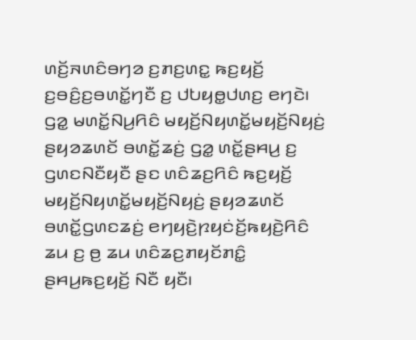ꤛꤢꤩ꤬ꤏꤛꤢꤨꤋꤚꤤ ꤢ꤬ꤊꤢ꤬ꤛꤢ꤭ ꤒꤢ꤬ꤟꤢꤩ꤬ ꤢ꤬ꤋꤢꤨ꤬ꤢ꤬ꤋꤛꤢꤩ꤭ꤚꤢꤪ ꤢ꤬ ꤓꤝꤟꤥ꤭ꤓꤛꤢ꤬ ꤕꤚꤢꤧ꤯ ꤞꤤ꤭ ꤗꤛꤢꤩ꤭ꤡꤣ꤬ꤖꤢꤨ ꤗꤟꤢꤩ꤬ꤡꤟꤛꤢꤩ꤭ꤗꤟꤢꤩ꤬ꤡꤟꤢꤦ꤬ ꤔꤟꤤꤘꤛꤢꤩ ꤋꤛꤢꤩ꤭ꤘꤢꤦ꤬ ꤞꤤ꤭ ꤛꤢꤩ꤭ꤔꤌꤣ꤬ ꤢ꤬ ꤞꤛꤢꤡꤢꤪꤟꤢꤪ ꤔꤢ ꤛꤢꤨꤘꤢ꤬ꤖꤢꤨ ꤒꤢ꤬ꤟꤢꤩ꤬ ꤗꤟꤢꤩ꤬ꤡꤟꤛꤢꤩ꤭ꤗꤟꤢꤩ꤬ꤡꤟꤢꤦ꤬ ꤔꤟꤤꤘꤛꤢꤩ ꤋꤛꤢꤩ꤭ꤞꤛꤢꤘꤢꤦ꤬ ꤕꤚꤟꤢꤧ꤬ꤐꤟꤢꤦꤢꤩ꤬ꤒꤟꤢꤧ꤬ꤖꤢꤨ ꤘꤣ ꤢ꤬ ꤥ꤬ ꤘꤣ ꤛꤢꤨꤘꤢ꤬ꤊꤟꤢꤩꤊꤢꤨ꤭ ꤔꤌꤣ꤬ꤒꤢ꤬ꤟꤢꤩ꤬ ꤡꤢꤪ ꤟꤢꤪ꤯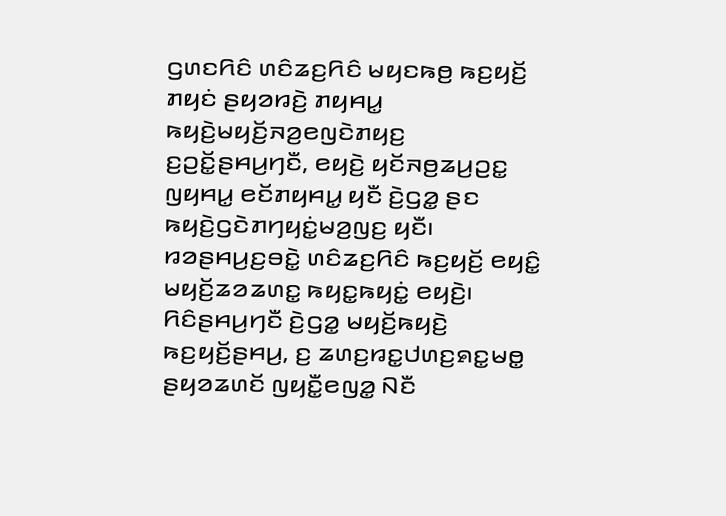ꤞꤛꤢꤖꤢꤨ ꤛꤢꤨꤘꤢ꤬ꤖꤢꤨ ꤗꤟꤢꤒꤥ꤬ ꤒꤢ꤬ꤟꤢꤩ꤬ ꤊꤟꤢꤦ ꤔꤟꤤꤙꤢꤧ꤬ ꤊꤟꤌꤣ꤭ ꤒꤟꤢꤧ꤬ꤗꤟꤢꤩ꤬ꤏꤤ꤬ꤕꤜꤢꤧꤊꤟꤢ꤬ ꤢ꤬ꤑꤢꤩ꤭ꤔꤌꤣ꤬ꤚꤢꤪ, ꤕꤟꤢꤧ꤬ ꤟꤢꤩꤏꤥ꤬ꤘꤣ꤬ꤑꤢ꤭ ꤜꤟꤌꤣ꤭ ꤕꤢꤩꤊꤟꤌꤣ꤭ ꤟꤢꤪ ꤢꤧ꤬ꤞꤤ꤭ ꤔꤢ ꤒꤟꤢꤧ꤬ꤞꤢꤧꤊꤚꤟꤢꤦ꤭ꤗꤤ꤬ꤜꤢ꤬ ꤟꤢꤪ꤯ ꤙꤤꤔꤌꤣ꤬ꤢ꤬ꤋꤢꤧ꤭ ꤛꤢꤨꤘꤢ꤬ꤖꤢꤨ ꤒꤢ꤬ꤟꤢꤩ꤬ ꤕꤟꤢꤨ꤭ ꤗꤟꤢꤩ꤬ꤘꤤꤘꤛꤢ꤭ ꤒꤟꤢ꤭ꤒꤟꤢꤦ꤭ ꤕꤟꤢꤧ꤬꤯ ꤖꤢꤨꤔꤌꤣ꤬ꤚꤢꤪ ꤢꤧ꤬ꤞꤤ꤭ ꤗꤟꤢꤩ꤬ꤒꤟꤢꤧ꤬ ꤒꤢ꤬ꤟꤢꤩ꤬ꤔꤌꤣ꤬, ꤢ꤬ ꤘꤛꤢ꤬ꤙꤢ꤭ꤓꤛꤢ꤬ꤎꤢ꤭ꤗꤥ꤭ ꤔꤟꤤꤘꤛꤢꤩ ꤜꤟꤢꤪ꤭ꤕꤜꤤ꤭ ꤡꤢꤪ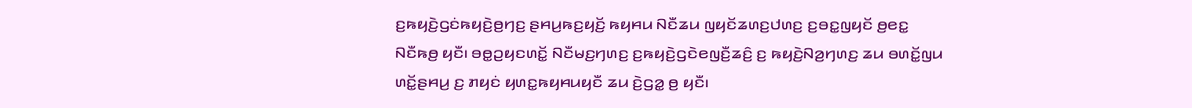ꤢ꤬ꤒꤟꤢꤧ꤬ꤞꤢꤦꤒꤟꤢꤧ꤬ꤥ꤬ꤚꤢ꤬ ꤔꤌꤣ꤬ꤒꤢ꤬ꤟꤢꤩ꤬ ꤒꤟꤌꤣ ꤡꤢꤪꤘꤣ ꤜꤟꤢꤩꤘꤛꤢ꤬ꤓꤛꤢ꤬ ꤢ꤬ꤋꤢ꤭ꤜꤟꤢꤩ ꤥ꤬ꤕꤢ꤭ ꤡꤢꤪꤒꤥ꤬ ꤟꤢꤪ꤯ ꤋꤥ꤭ꤑꤟꤢꤛꤢꤩ꤭ ꤡꤢꤪꤗꤢ꤬ꤚꤛꤢ꤬ ꤢ꤬ꤒꤟꤢꤧ꤬ꤞꤢꤧꤕꤜꤢꤪ꤬ꤘꤢꤨ꤬ ꤢ꤬ ꤒꤟꤢꤧ꤬ꤡꤤ꤬ꤚꤛꤢ꤬ ꤘꤣ ꤋꤛꤢꤩ꤭ꤜꤣ ꤛꤢꤩ꤭ꤔꤌꤣ꤬ ꤢ꤬ ꤊꤟꤢꤦ ꤟꤛꤢ꤭ꤒꤟꤌꤣꤟꤢꤪ ꤘꤣ ꤢꤧ꤬ꤞꤤ꤭ ꤥ꤬ ꤟꤢꤪ꤯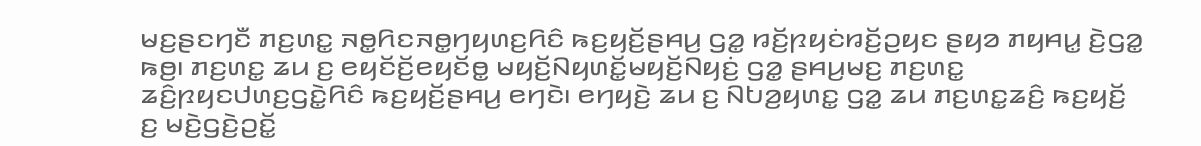ꤗꤢ꤬ꤔꤢꤚꤢꤪ ꤊꤢ꤬ꤛꤢ꤭ ꤏꤥ꤭ꤖꤢꤏꤥ꤭ꤚꤟꤛꤢ꤬ꤖꤢꤨ ꤒꤢ꤬ꤟꤢꤩ꤬ꤔꤌꤣ꤬ ꤞꤤ꤭ ꤙꤢꤩ꤬ꤐꤟꤢꤦꤙꤢꤩ꤬ꤑꤟꤢ ꤔꤟꤤ ꤊꤟꤌꤣ꤭ ꤢꤧ꤬ꤞꤤ꤭ ꤒꤥ꤬꤯ ꤊꤢ꤬ꤛꤢ꤭ ꤘꤣ ꤢ꤬ ꤕꤟꤢꤩꤢꤩ꤬ꤕꤟꤢꤩꤥ꤭ ꤗꤟꤢꤩ꤬ꤡꤟꤛꤢꤩ꤭ꤗꤟꤢꤩ꤬ꤡꤟꤢꤦ꤬ ꤞꤤ꤭ ꤔꤌꤣ꤬ꤗꤢ꤬ ꤊꤢ꤬ꤛꤢ꤭ ꤘꤢꤨ꤬ꤐꤟꤢꤓꤛꤢ꤬ꤞꤢꤧ꤭ꤖꤢꤨ ꤒꤢ꤬ꤟꤢꤩ꤬ꤔꤌꤣ꤬ ꤕꤚꤢꤧ꤯ ꤕꤚꤟꤢꤧ꤬ ꤘꤣ ꤢ꤬ ꤡꤝꤤ꤬ꤟꤛꤢ꤭ ꤞꤤ꤭ ꤘꤣ ꤊꤢ꤬ꤛꤢ꤭ꤘꤢꤨ꤬ ꤒꤢ꤬ꤟꤢꤩ꤬ ꤢ꤬ ꤗꤢꤧ꤬ꤞꤢꤧ꤬ꤑꤢꤩ꤭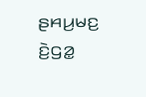ꤔꤌꤣ꤬ꤗꤢ꤬ ꤢꤧ꤬ꤞꤤ꤭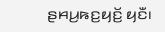ꤔꤌꤣ꤬ꤒꤢ꤬ꤟꤢꤩ꤬ ꤟꤢꤪ꤯